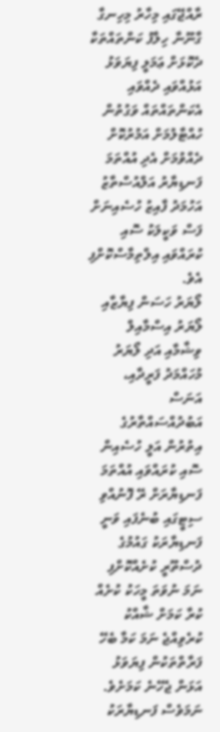ރާއްޖޭގައި މިހާރު މިހިނގާ ގާނޫނާ ހިލާފު ކަންތައްތަކާ ދެކޮޅަށް ޢަމަލީ ފިޔަވަޅު އަޅުއްވައި ދެއްވައި އެކަންތައްތައް ވަގުތުން ހުއްޓާލުމަށް އަމުރުކޮށް ދެއްވުމަށް އެދި އުއްތަމަ ފަނޑިޔާރު އަލްއުސްތާޒު އަހުމަދު ފާއިޒު ހުސެއިނަށް ފަސް ވަކީލަކު ސޮއި ކުރައްވައި އިލްތިމާސްކޮށްފި އެވެ.
ލޯޔަރު ހަސަން ފިޔާޒާއި ލޯޔަރު އިސްމާއިލް ވިޝާމާއި އަދި ލޯޔަރު މުހައްމަދު ފަރީދާއި، އަނަސް އަބުދުއްސައްތާރުގެ އިތުރުން އަލީ ހުސެއިން ސޮއި ކުރައްވައި އުއްތަމަ ފަނޑިޔާރަށް ރޭ ފޮނުއްވި ސިޓީގައި ބުނެފައި ވަނީ ފަނޑިޔާރަކު ގައުމުގެ ދުސްތޫރީ ކުށެއްކޮށްފި ނަމަ ނުވަތަ މީހަކު ކުށެއް ކުރާ ކަމަށް ޝާއްކު ކުރެވިއްޖެ ނަމަ ކަމާ ބެހޭ ފަރާތްތަކުން ފިޔަވަޅު އަޅަން ޖެހޭނެ ކަމަށެވެ. ނަމަވެސް ފަނޑިޔާރަކު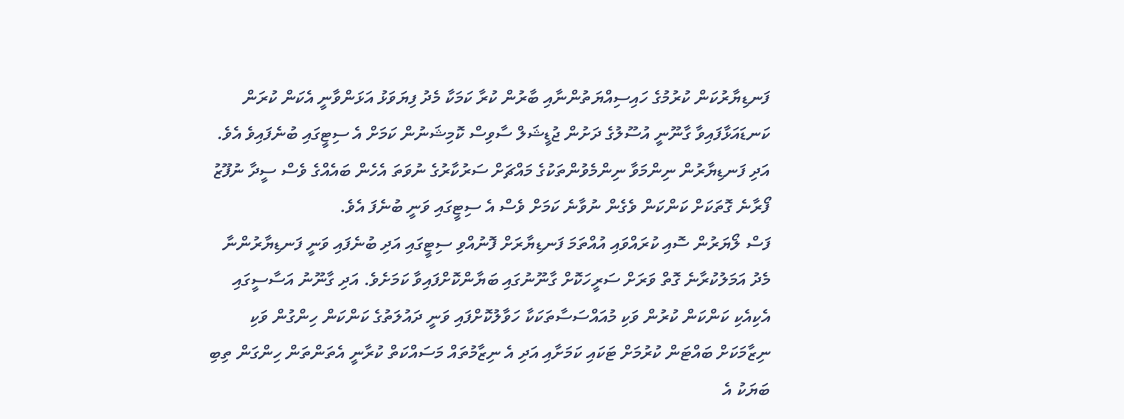ފަނޑިޔާރުކަން ކުރުމުގެ ހައިސިއްޔަތުންނާއި ބާރުން ކުރާ ކަމަކާ މެދު ފިޔަވަޅު އަޅަންވާނީ އެކަން ކުރަން ކަނޑައަޅާފައިވާ ގާނޫނީ އުސޫލުގެ ދަށުން ޖުޑީޝަލް ސާވިސް ކޮމިޝަނުން ކަމަށް އެ ސިޓީގައި ބުނެފައިވެ އެވެ. އަދި ފަނޑިޔާރުން ނިންމަވާ ނިންމެވުންތަކުގެ މައްޗަށް ސަރުކާރުގެ ނުވަތަ އެހެން ބައެއްގެ ވެސް ސީދާ ނުފޫޒު ފޯރާނެ ގޮތަކަށް ކަންކަން ވެގެން ނުވާނެ ކަމަށް ވެސް އެ ސިޓީގައި ވަނީ ބުނެފަ އެވެ.
ފަސް ލޯޔަރުން ސޮއި ކުރައްވައި އުއްތަމަ ފަނޑިޔާރަށް ފޮނުއްވި ސިޓީގައި އަދި ބުނެފައި ވަނީ ފަނޑިޔާރުންނާ މެދު އަމަލުކުރާނެ ގޮތް ވަރަށް ސަރީހަކޮށް ގާނޫނުގައި ބަޔާންކޮށްފައިވާ ކަމަށެވެ. އަދި ގާނޫނު އަސާސީގައި އެކިއެކި ކަންކަން ކުރުން ވަކި މުއައްސަސާތަކަކާ ހަވާލުކޮށްފައި ވަނީ ދައުލަތުގެ ކަންކަން ހިންގުން ވަކި ނިޒާމަކަށް ބައްޓަން ކުރުމަށް ޓަކައި ކަމަށާއި އަދި އެ ނިޒާމުތައް މަސައްކަތް ކުރާނީ އެތަންތަން ހިންގަން ތިބި ބަޔަކު އެ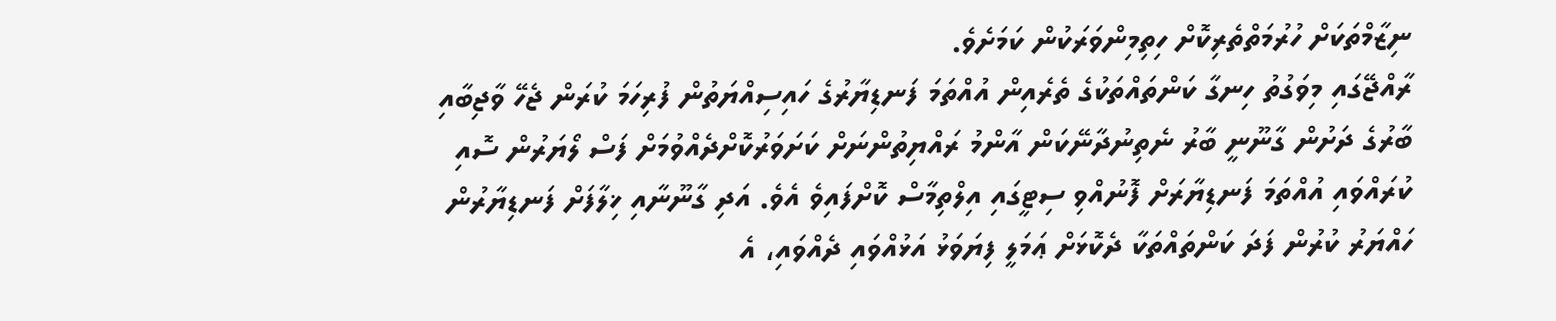ނިޒާމްތަކަށް ހުރުމަތްތެރިކޮށް ހިތިމިންވަރަކުން ކަމަށެވެ.
ރާއްޖޭގައި މިވަގުތު ހިނގާ ކަންތައްތަކުގެ ތެރެއިން އުއްތަމަ ފަނޑިޔާރުގެ ހައިސިއްޔަތުން ފުރިހަމަ ކުރަން ޖެހޭ ވާޖިބާއި ބާރުގެ ދަށުން ގާނޫނީ ބާރު ނެތިނުދާނޭކަން އާންމު ރައްޔިތުންނަށް ކަށަވަރުކޮށްދެއްވުމަށް ފަސް ލޯޔަރުން ސޮއި ކުރައްވައި އުއްތަމަ ފަނޑިޔާރަށް ފޮނުއްވި ސިޓީގައި އިލްތިމާސް ކޮށްފައިވެ އެވެ. އަދި ގާނޫނާއި ޚިލާފަށް ފަނޑިޔާރުން ހައްޔަރު ކުރުން ފަދަ ކަންތައްތަކާ ދެކޮޅަށް ޢަމަލީ ފިޔަވަޅު އަޅުއްވައި ދެއްވައި، އެ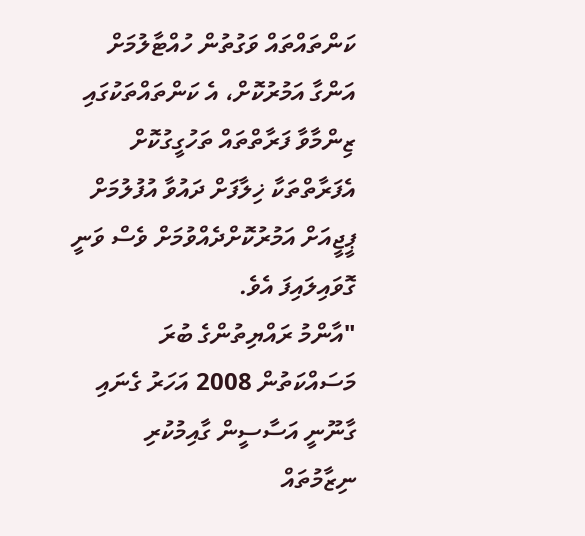ކަންތައްތައް ވަގުތުން ހުއްޓާލުމަށް އަންގާ އަމުރުކޮށް، އެ ކަންތައްތަކުގައި ޒިންމާވާ ފަރާތްތައް ތަހުގީގުކޮށް އެފަރާތްތަކާ ޚިލާފަށް ދައުވާ އުފުލުމަށް ޕީޖީއަށް އަމުރުކޮށްދެއްވުމަށް ވެސް ވަނީ ގޮވައިލައިފަ އެވެ.
"އާންމު ރައްޔިތުންގެ ބުރަ މަސައްކަތުން 2008 އަހަރު ގެނައި ގާނޫނީ އަސާސީން ގާއިމުކުރި ނިޒާމުތައް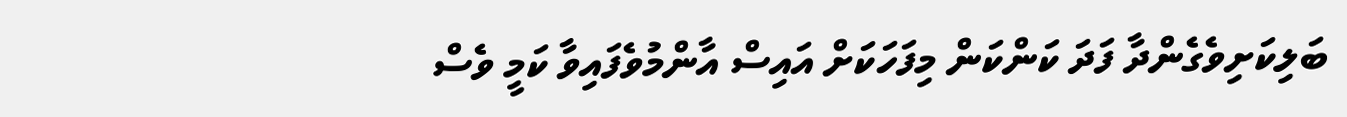ބަލިކަށިވެގެންދާ ފަދަ ކަންކަން މިފަހަކަށް އައިސް އާންމުވެފައިވާ ކަމީ ވެސް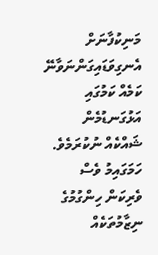މަނިކުފާނަށް އެނގިވަޑައިގަންނަވާނޭ ކަމެއް ކަމުގައި އަޅުގަނޑުމެން ޝައްކެއް ނުކުރަމެވެ. ހަމަގައިމު ވެސް ވެރިކަން ހިންގުމުގެ ނިޒާމުތަކެއް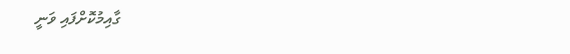ގާއިމުކޮށްފައި ވަނީ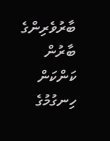ބާރުވެރިންގެ ބާރުން ކަންކަން ހިނގުމުގެ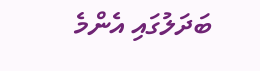ބަދަލުގައި އެންމެ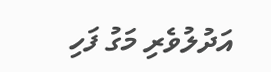އަދުލުވެރި މަގު ފަހި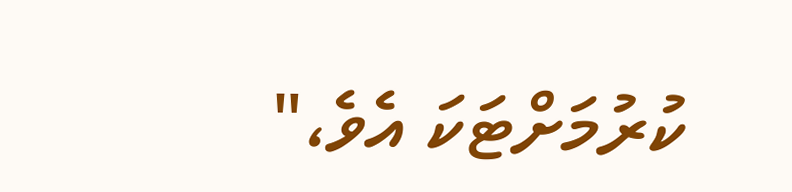ކުރުމަށްޓަކަ އެވެ،"